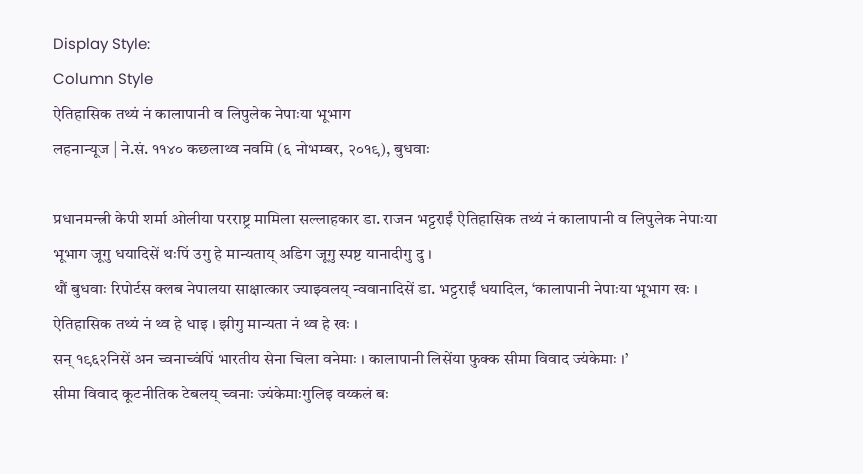Display Style:
Column Style
ऐतिहासिक तथ्यं नं कालापानी व लिपुलेक नेपाःया भूभाग
लहनान्यूज | ने.सं. ११४० कछलाथ्व नवमि (६ नोभम्बर, २०१९), बुधवाः

प्रधानमन्त्री केपी शर्मा ओलीया परराष्ट्र मामिला सल्लाहकार डा. राजन भट्टराईं ऐतिहासिक तथ्यं नं कालापानी व लिपुलेक नेपाःया भूभाग जूगु धयादिसें थःपिं उगु हे मान्यताय् अडिग जूगु स्पष्ट यानादीगु दु ।
थौं बुधवाः रिपोर्टस क्लब नेपालया साक्षात्कार ज्याझ्वलय् न्ववानादिसें डा. भट्टराईं धयादिल, ‘कालापानी नेपाःया भूभाग खः । ऐतिहासिक तथ्यं नं थ्व हे धाइ । झीगु मान्यता नं थ्व हे खः ।
सन् १९६२निसें अन च्वनाच्वंपिं भारतीय सेना चिला वनेमाः । कालापानी लिसेंया फुक्क सीमा विवाद ज्यंकेमाः ।’
सीमा विवाद कूटनीतिक टेबलय् च्वनाः ज्यंकेमाःगुलिइ वय्कलं बः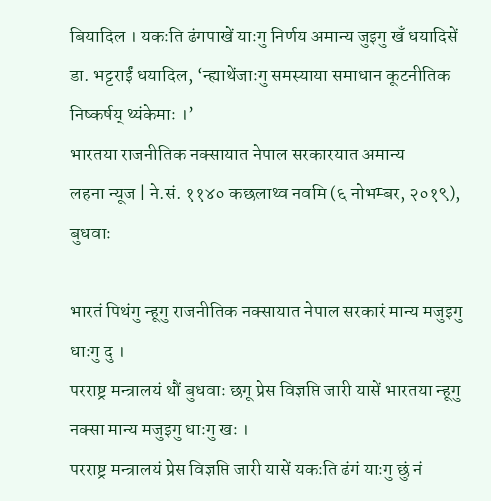बियादिल । यकःति ढंगपाखें याःगु निर्णय अमान्य जुइगु खँ धयादिसें डा. भट्टराईं धयादिल, ‘न्ह्याथेंजाःगु समस्याया समाधान कूटनीतिक निष्कर्षय् थ्यंकेमाः ।’
भारतया राजनीतिक नक्सायात नेपाल सरकारयात अमान्य
लहना न्यूज | ने.सं. ११४० कछलाथ्व नवमि (६ नोभम्बर, २०१९), बुधवाः

भारतं पिथंगु न्हूगु राजनीतिक नक्सायात नेपाल सरकारं मान्य मजुइगु धाःगु दु ।
परराष्ट्र मन्त्रालयं थौं बुधवाः छगू प्रेस विज्ञप्ति जारी यासें भारतया न्हूगु नक्सा मान्य मजुइगु धाःगु खः ।
परराष्ट्र मन्त्रालयं प्रेस विज्ञप्ति जारी यासें यकःति ढंगं याःगु छुं नं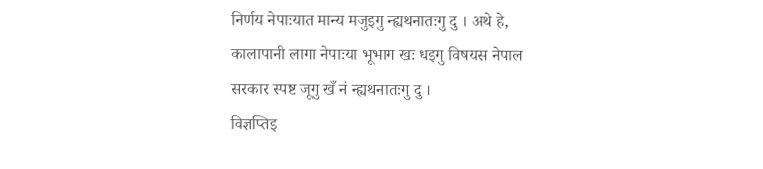निर्णय नेपाःयात मान्य मजुइगु न्ह्यथनातःगु दु । अथे हे, कालापानी लागा नेपाःया भूभाग खः धइगु विषयस नेपाल सरकार स्पष्ट जूगु खँ नं न्ह्यथनातःगु दु ।
विज्ञप्तिइ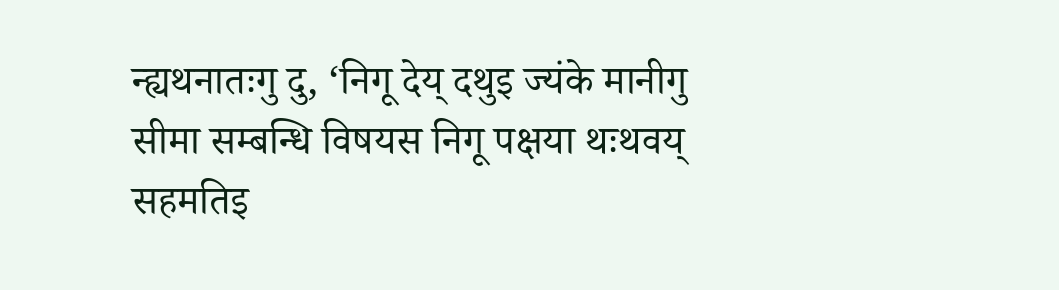न्ह्यथनातःगु दु, ‘निगू देय् दथुइ ज्यंके मानीगु सीमा सम्बन्धि विषयस निगू पक्षया थःथवय् सहमतिइ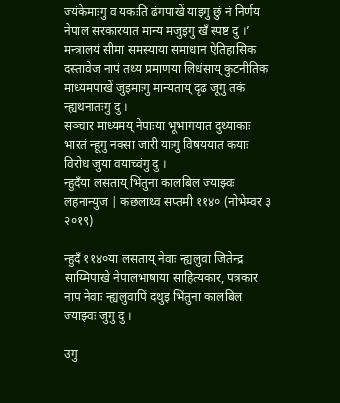ज्यंकेमाःगु व यकःति ढंगपाखें याइगु छुं नं निर्णय नेपाल सरकारयात मान्य मजुइगु खँ स्पष्ट दु ।’
मन्त्रालयं सीमा समस्याया समाधान ऐतिहासिक दस्तावेज नापं तथ्य प्रमाणया लिधंसाय् कुटनीतिक माध्यमपाखें जुइमाःगु मान्यताय् दृढ जूगु तकं न्ह्यथनातःगु दु ।
सञ्चार माध्यमय् नेपाःया भूभागयात दुथ्याकाः भारतं न्हूगु नक्सा जारी याःगु विषययात कयाः विरोध जुया वयाच्वंगु दु ।
न्हुदँया लसताय् भिंतुना कालबिल ज्याझ्वः
लहनान्युज | कछलाथ्व सप्तमी ११४० (नोभेम्वर ३ २०१९)

न्हुदँ ११४०या लसताय् नेवाः न्ह्यलुवा जितेन्द्र साय्मिपाखे नेपालभाषाया साहित्यकार, पत्रकार नाप नेवाः न्ह्यलुवापिं दथुइ भिंतुना कालबिल ज्याझ्वः जुगु दु ।

उगु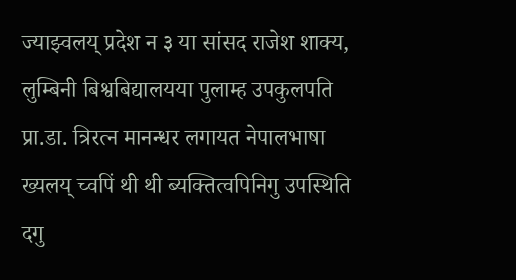ज्याझ्वलय् प्रदेश न ३ या सांसद राजेश शाक्य, लुम्बिनी बिश्वबिद्यालयया पुलाम्ह उपकुलपति प्रा.डा. त्रिरत्न मानन्धर लगायत नेपालभाषा ख्यलय् च्वपिं थी थी ब्यक्तित्वपिनिगु उपस्थिति दगु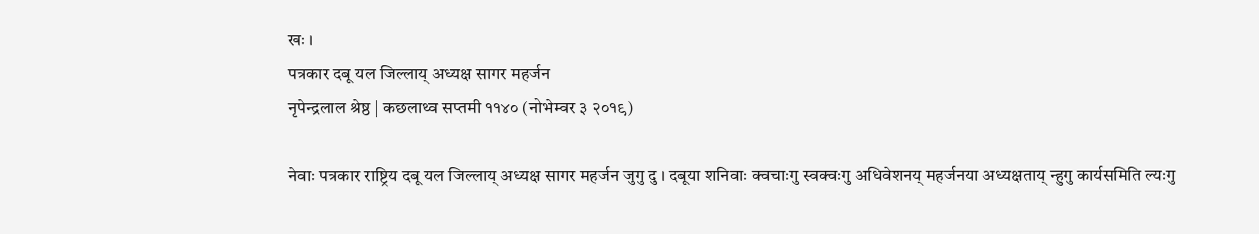खः ।
पत्रकार दबू यल जिल्लाय् अध्यक्ष सागर महर्जन
नृपेन्द्रलाल श्रेष्ठ | कछलाथ्व सप्तमी ११४० (नोभेम्वर ३ २०१९)

नेवाः पत्रकार राष्ट्रिय दबू यल जिल्लाय् अध्यक्ष सागर महर्जन जुगु दु । दबूया शनिवाः क्वचाःगु स्वक्वःगु अधिवेशनय् महर्जनया अध्यक्षताय् न्हुगु कार्यसमिति ल्यःगु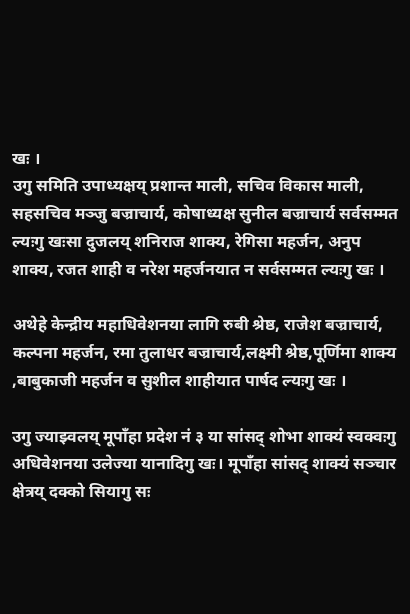खः ।
उगु समिति उपाध्यक्षय् प्रशान्त माली, सचिव विकास माली, सहसचिव मञ्जु बज्राचार्य, कोषाध्यक्ष सुनील बज्राचार्य सर्वसम्मत ल्यःगु खःसा दुजलय् शनिराज शाक्य, रेगिसा महर्जन, अनुप शाक्य, रजत शाही व नरेश महर्जनयात न सर्वसम्मत ल्यःगु खः ।

अथेहे केन्द्रीय महाधिवेशनया लागि रुबी श्रेष्ठ, राजेश बज्राचार्य, कल्पना महर्जन, रमा तुलाधर बज्राचार्य,लक्ष्मी श्रेष्ठ,पूर्णिमा शाक्य ,बाबुकाजी महर्जन व सुशील शाहीयात पार्षद ल्यःगु खः ।

उगु ज्याझ्वलय् मूपाँहा प्रदेश नं ३ या सांसद् शोभा शाक्यं स्वक्वःगु अधिवेशनया उलेज्या यानादिगु खः। मूपाँहा सांसद् शाक्यं सञ्चार क्षेत्रय् दक्को सियागु सः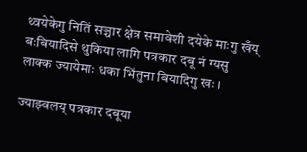थ्वयेकेगु नितिं सञ्चार क्षेत्र समावेशी दयेके माःगु खँय् बःबियादिसे थुकिया लागि पत्रकार दबू नं ग्यसु लाक्क ज्यायेमाः धका भिंतुना बियादिगु खः ।

ज्याझ्वलय् पत्रकार दबूया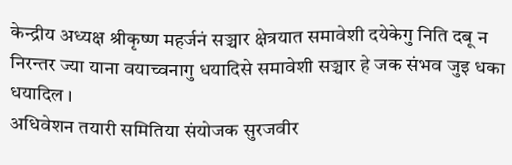केन्द्रीय अध्यक्ष श्रीकृष्ण महर्जनं सञ्चार क्षेत्रयात समावेशी दयेकेगु निति दबू न निरन्तर ज्या याना वयाच्वनागु धयादिसे समावेशी सञ्चार हे जक संभव जुइ धका धयादिल ।
अधिवेशन तयारी समितिया संयोजक सुरजवीर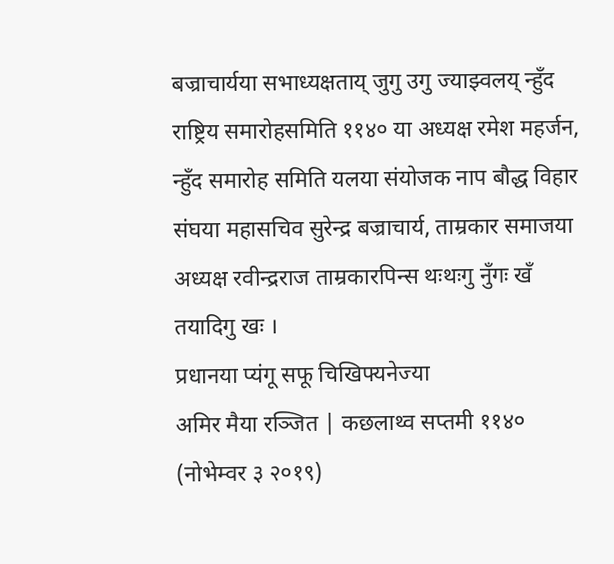बज्राचार्यया सभाध्यक्षताय् जुगु उगु ज्याझ्वलय् न्हुँद राष्ट्रिय समारोहसमिति ११४० या अध्यक्ष रमेश महर्जन, न्हुँद समारोह समिति यलया संयोजक नाप बौद्ध विहार संघया महासचिव सुरेन्द्र बज्राचार्य, ताम्रकार समाजया अध्यक्ष रवीन्द्रराज ताम्रकारपिन्स थःथःगु नुँगः खँ तयादिगु खः ।
प्रधानया प्यंगू सफू चिखिफ्यनेज्या
अमिर मैया रञ्जित | कछलाथ्व सप्तमी ११४० (नोभेम्वर ३ २०१९)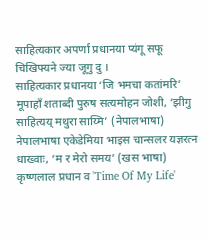साहित्यकार अपर्णा प्रधानया प्यंगू सफू चिखिफ्यने ज्या जूगु दु ।
साहित्यकार प्रधानया ‘जि भमचा कतांमरि’ मूपाहाँ शताब्दी पुरुष सत्यमोहन जोशी, ‘झीगु साहित्यय् मथुरा साय्मि’ (नेपालभाषा) नेपालभाषा एकेडेमिया भाइस चान्सलर यज्ञरत्न धाख्वाः, ‘म र मेरो समय’ (खस भाषा) कृष्णलाल प्रधान व 'Time Of My Life'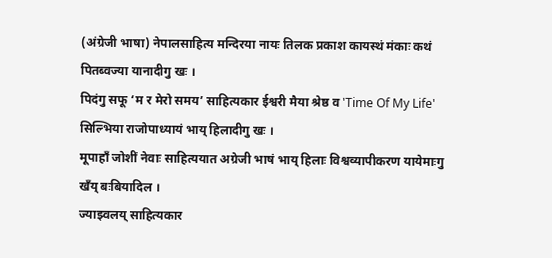(अंग्रेजी भाषा) नेपालसाहित्य मन्दिरया नायः तिलक प्रकाश कायस्थं मंकाः कथं पितब्वज्या यानादीगु खः ।
पिदंगु सफू ‘म र मेरो समय’ साहित्यकार ईश्वरी मैया श्रेष्ठ व 'Time Of My Life' सिल्भिया राजोपाध्यायं भाय् हिलादीगु खः ।
मूपाहाँ जोशीं नेवाः साहित्ययात अग्रेजी भाषं भाय् हिलाः विश्वव्यापीकरण यायेमाःगु खँय् बःबियादिल ।
ज्याझ्वलय् साहित्यकार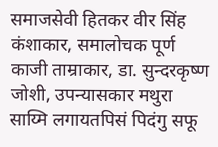समाजसेवी हितकर वीर सिंह कंशाकार, समालोचक पूर्ण काजी ताम्राकार, डा. सुन्दरकृष्ण जोशी, उपन्यासकार मथुरा साय्मि लगायतपिसं पिदंगु सफू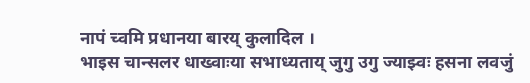नापं च्वमि प्रधानया बारय् कुलादिल ।
भाइस चान्सलर धाख्वाःया सभाध्यताय् जुगु उगु ज्याझ्वः हसना लवजुं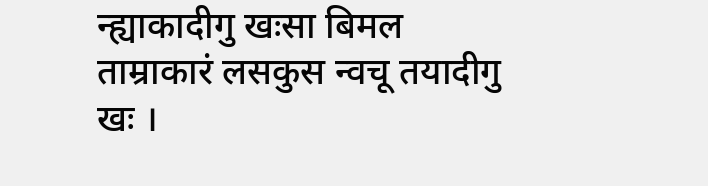न्ह्याकादीगु खःसा बिमल ताम्राकारं लसकुस न्वचू तयादीगु खः ।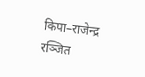किपा–राजेन्द्र रञ्जित